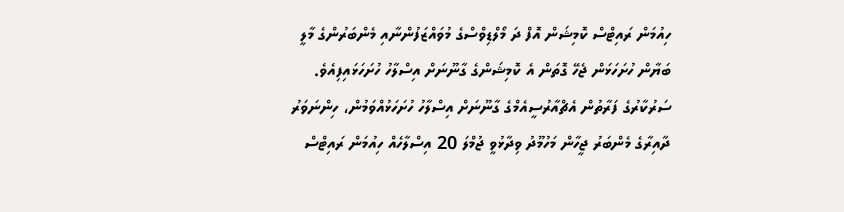ހިއުމަން ރައިޓްސް ކޮމިޝަން އޮފް ދަ މޯލްޑިވްސްގެ މުވައްޒަފުންނާއި މެންބަރުންގެ މާލީ ބަޔާން ހުށަހަޅަން ޖެހޭ ގޮތަން އެ ކޮމިޝަންގެ ގާނޫނަށް އިސްލާހު ހުށަހަޅައިފިއެވެ.
ސަރުކާރުގެ ފަރާތުން އެޗްއާރުސީއެމްގެ ގާނޫނަށް އިސްލާހު ހުށަހަޅުއްވަމުން، ހިންނަވަރު ދާއިރާގެ މެންބަރު ޖީހާން މަހުމޫދު ވިދާޅުވީ ޖުމްލަ 20 އިސްލާހެއް ހިއުމަން ރައިޓްސް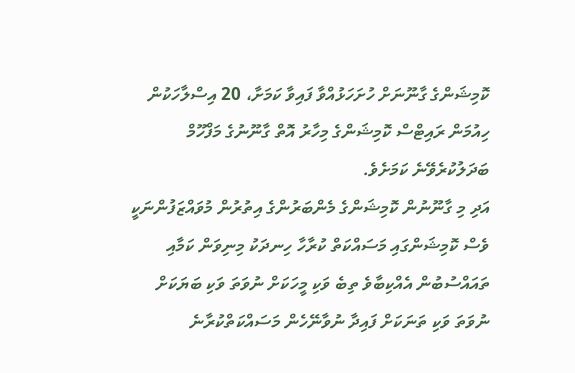ކޮމިޝަންގެ ގާނޫނަށް ހުށަހަޅުއްވާ ފައިވާ ކަމަށާ، 20 އިސްލާހަކުން ހިއުމަން ރައިޓްސް ކޮމިޝަންގެ މިހާރު އޮތް ގާނޫނުގެ މަފްހޫމް ބަދަލުކުރެވޭނެ ކަމަށެވެ.
އަދި މި ގާނޫނުން ކޮމިޝަންގެ މެންބަރުންގެ އިތުރުން މުވައްޒަފުންނަކީ ވެސް ކޮމިޝަންގައި މަސައްކަތް ކުރާހާ ހިނދަކު މިނިވަން ކަމާއި ތައައްސުބުން އެއްކިބާވެ ތިބެ ވަކި މީހަކަށް ނުވަތަ ވަކި ބަޔަކަށް ނުވަތަ ވަކި ތަނަކަށް ފައިދާ ނުވާނޭހެން މަސައްކަތްކުރާނެ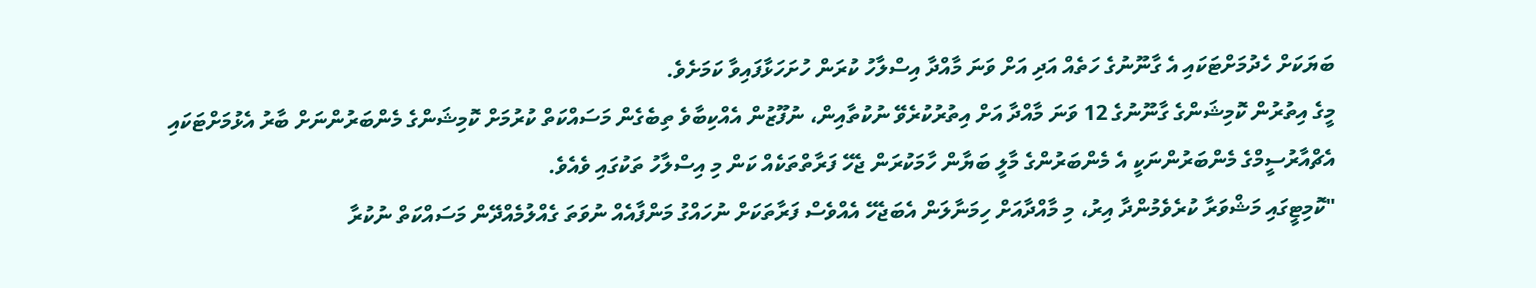ބަޔަކަށް ހެދުމަށްޓަކައި އެ ގާނޫނުގެ ހަތެއް އަދި އަށް ވަނަ މާއްދާ އިސްލާހު ކުރަން ހުށަހަޅާފައިވާ ކަމަށެވެ.
މީގެ އިތުރުން ކޮމިޝަންގެ ގާނޫނުގެ 12 ވަނަ މާއްދާ އަށް އިތުރުކުރެވޭ ނުކުތާއިން، ނުފޫޒުން އެއްކިބާވެ ތިބެގެން މަސައްކަތް ކުރުމަށް ކޮމިޝަންގެ މެންބަރުންނަށް ބާރު އެޅުމަށްޓަކައި އެޗްއާރުސީމްގެ މެންބަރުންނަކީ އެ މެންބަރުންގެ މާލީ ބަޔާން ހާމަކުރަން ޖެހޭ ފަރާތްތަކެއް ކަން މި އިސްލާހު ތަކުގައި ވެއެވެ.
"ކޮމިޓީގައި މަޝްވަރާ ކުރެވެމުންދާ އިރު، މި މާއްދާއަށް ހިމަނާލަން އެބަޖެހޭ އެއްވެސް ފަރާތަކަށް ނުހައްގު މަންފާއެއް ނުވަތަ ގެއްލުމެއްދޭން މަސައްކަތް ނުކުރާ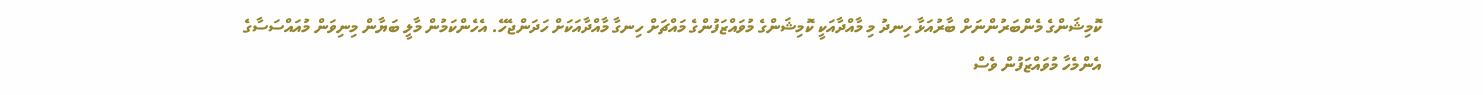ކޮމިޝަންގެ މެންބަރުންނަށް ބާރުއަޅާ ހިނދު މި މާއްދާއަކީ ކޮމިޝަންގެ މުވައްޒަފުންގެ މައްޗަށް ހިނގާ މާއްދާއަކަށް ހަދަންޖެހޭ. އެހެންކަމުން މާލީ ބަޔާން މިނިވަން މުއައްސަސާގެ އެންމެހާ މުވައްޒަފުން ވެސް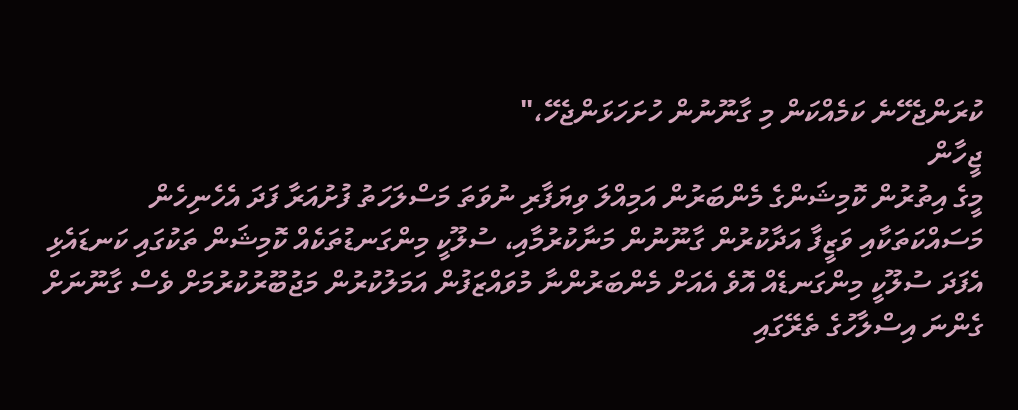ކުރަންޖެހޭނެ ކަމެއްކަން މި ގާނޫނުން ހުށަހަޅަންޖެހޭ،"
ޖީހާން
މީގެ އިތުރުން ކޮމިޝަންގެ މެންބަރުން އަމިއްލަ ވިޔަފާރި ނުވަތަ މަސްލަހަތު ފުށުއަރާ ފަދަ އެހެނިހެން މަސައްކަތަކާއި ވަޒީފާ އަދާކުރުން ގާނޫނުން މަނާކުރުމާއި، ސުލޫކީ މިންގަނޑުތަކެއް ކޮމިޝަން ތަކުގައި ކަނޑައެޅި އެފަދަ ސުލޫކީ މިންގަނޑެއް އޮވެ އެއަށް މެންބަރުންނާ މުވައްޒަފުން އަމަލުކުރުން މަޖުބޫރުކުރުމަށް ވެސް ގާނޫނަށް ގެންނަ އިސްލާހުގެ ތެރޭގައި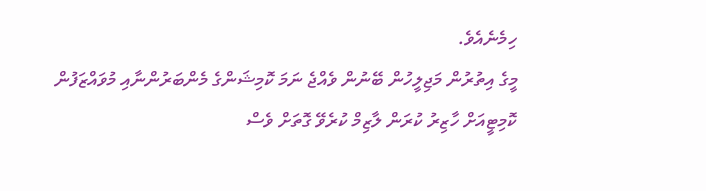ހިމެނެއެވެ.
މީގެ އިތުރުން މަޖިލީހުން ބޭނުން ވެއްޖެ ނަމަ ކޮމިޝަންގެ މެންބަރުންނާއި މުވައްޒަފުން ކޮމިޓީއަށް ހާޒިރު ކުރަން ލާޒިމް ކުރެވޭ ގޮތަށް ވެސް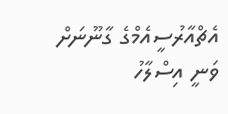އެޗްއާރުސީއެމްގެ ގާނޫނަށް ވަނީ އިސްލާހު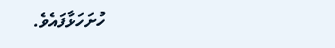ހުށަހަޅާފައެވެ.